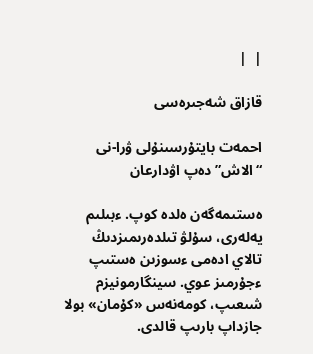|  |

قازاق شەجىرەسى

احمەت بايتۇرسىنۇلى ۋرا-نى “الاش” دەپ اۋدارعان

ەستىمەگەن ەلدە كوپ. ءبىلىم يەلەرى، سۇلۋ تىلدەرىمىزدىڭ تالاي ادەمى ءسوزىن ەستىپ ءجۇرمىز عوي. سينگارمونيزم شىعىپ، كومەنەس «كۇمان» بولا جازداپ بارىپ قالدى.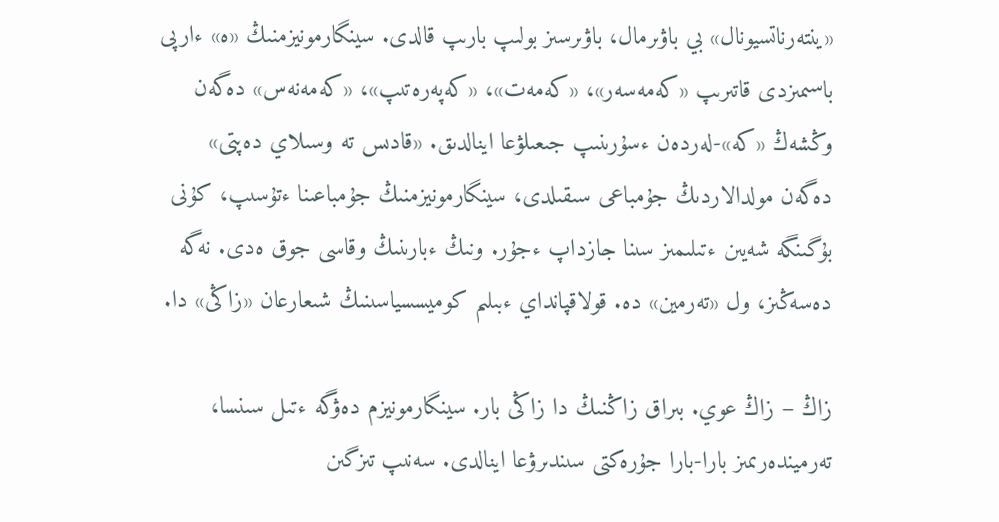«ينتەرناتسيونال» بي باۋىرمال، باۋىرسىز بولىپ بارىپ قالدى. سينگارمونيزمنىڭ «ە» ءارپى باسىمىزدى قاتىرىپ «كەمەسەر»، «كەمەت»، «كەپەرەتىپ»، «كەمەنەس» دەگەن وڭشەڭ «كە»-لەردەن ءسۇرىنىپ جىعىلۋعا اينالدىق. «قادىس تە وسىلاي دەپتى» دەگەن مولدالاردىڭ جۇمباعى سىقىلدى، سينگارمونيزمنىڭ جۇمباعىنا ءتۇسىپ، كۇنى بۇگىنگە شەيىن ءتىلىمىز سىنا جازداپ ءجۇر. ونىڭ ءبارىنىڭ وقاسى جوق ەدى. نەگە دەسەڭىز، ول «تەرمين» دە. قولاقپانداي ءبىلىم كوميسسياسىنىڭ شىعارعان «زاڭى» دا.

زاڭ – زاڭ عوي. بىراق زاڭنىڭ دا زاڭى بار. سينگارمونيزم دەۋگە ءتىل سىنسا، تەرميندەرىمىز بارا-بارا جۇرەكتى سىندىرۋعا اينالدى. سەنىپ تىزگىن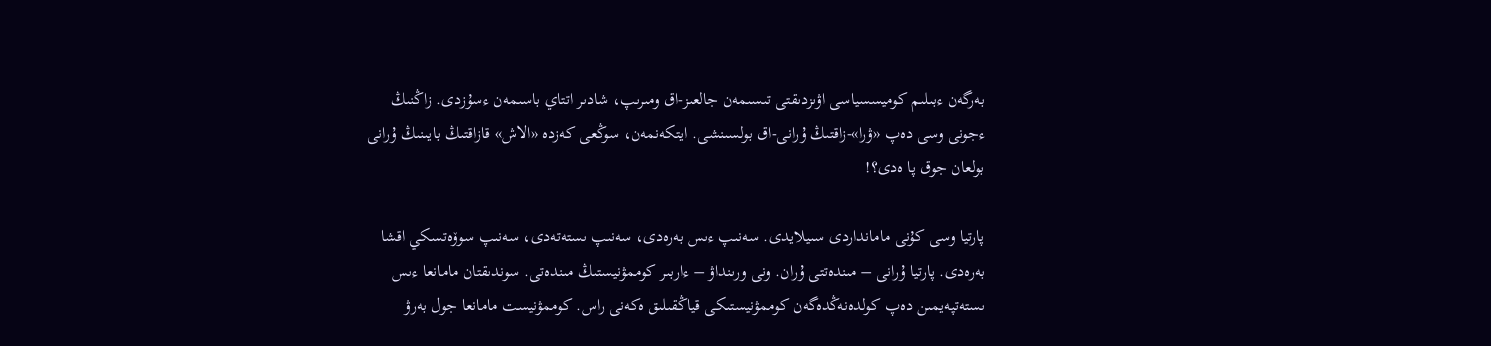بەرگەن ءبىلىم كوميسسياسى اۋىزدىقتى تىسىمەن جالعىز-اق ومىرىپ، شادىر اتتاي باسىمەن ءسۇزدى. زاڭنىڭ ءجونى وسى دەپ «ۋرا»-زاقتىڭ ۇرانى-اق بولسىنشى. ايتكەنمەن، سوڭعى كەزدە «الاش» قازاقتىڭ بايىنىڭ ۇرانى بولعان جوق پا ەدى؟!

پارتيا وسى كۇنى مامانداردى سىيلايدى. سەنىپ ءىس بەرەدى، سەنىپ ىستەتەدى، سەنىپ سوۆەتسكي اقشا بەرەدى. پارتيا ۇرانى – مىندەتتى ۇران. ونى ورىنداۋ – ءاربىر كوممۋنيستىڭ مىندەتى. سوندىقتان مامانعا ءىس ىستەتپەيمىن دەپ كولدەنەڭدەگەن كوممۋنيستىكى قياڭقىلىق ەكەنى راس. كوممۋنيست مامانعا جول بەرۋ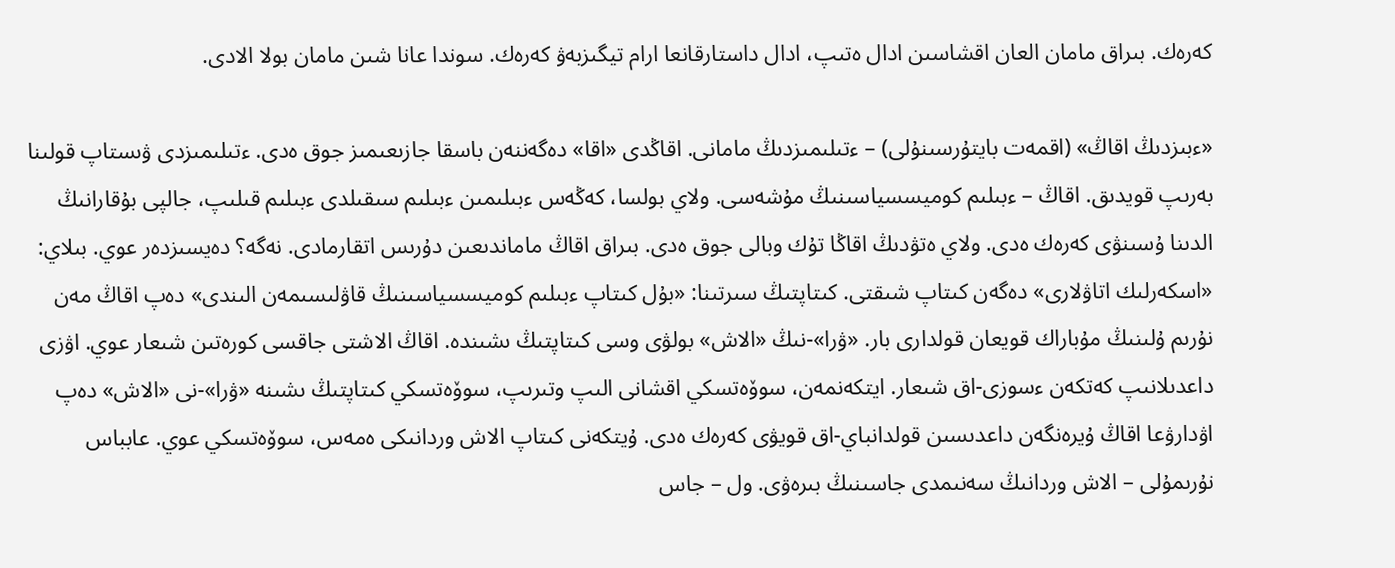كەرەك. بىراق مامان العان اقشاسىن ادال ەتىپ، ادال داستارقانعا ارام تيگىزبەۋ كەرەك. سوندا عانا شىن مامان بولا الادى.

«ءبىزدىڭ اقاڭ» (اقمەت بايتۇرسىنۇلى) – ءتىلىمىزدىڭ مامانى. اقاڭدى «اقا» دەگەننەن باسقا جازىعىمىز جوق ەدى. ءتىلىمىزدى ۋىستاپ قولىنا بەرىپ قويدىق. اقاڭ – ءبىلىم كوميسسياسىنىڭ مۇشەسى. ولاي بولسا، كەڭەس ءبىلىمىن ءبىلىم سىقىلدى ءبىلىم قىلىپ، جالپى بۇقارانىڭ الدىنا ۇسىنۋى كەرەك ەدى. ولاي ەتۋدىڭ اقاڭا تۇك وبالى جوق ەدى. بىراق اقاڭ ماماندىعىن دۇرىس اتقارمادى. نەگە؟ دەيسىزدەر عوي. بىلاي: «اسكەرلىك اتاۋلارى» دەگەن كىتاپ شىقتى. كىتاپتىڭ سىرتىنا: «بۇل كىتاپ ءبىلىم كوميسسياسىنىڭ قاۋلىسىمەن الىندى» دەپ اقاڭ مەن نۇرىم ۇلىنىڭ مۇباراك قويعان قولدارى بار. «ۋرا»-نىڭ «الاش» بولۋى وسى كىتاپتىڭ ىشىندە. اقاڭ الاشتى جاقسى كورەتىن شىعار عوي. اۋزى داعدىلانىپ كەتكەن ءسوزى-اق شىعار. ايتكەنمەن، سوۆەتسكي اقشانى الىپ وتىرىپ، سوۆەتسكي كىتاپتىڭ ىشىنە «ۋرا»-نى «الاش» دەپ اۋدارۋعا اقاڭ ۇيرەنگەن داعدىسىن قولدانباي-اق قويۋى كەرەك ەدى. ۇيتكەنى كىتاپ الاش وردانىكى ەمەس، سوۆەتسكي عوي. عابباس نۇرىمۇلى – الاش وردانىڭ سەنىمدى جاسىنىڭ بىرەۋى. ول – جاس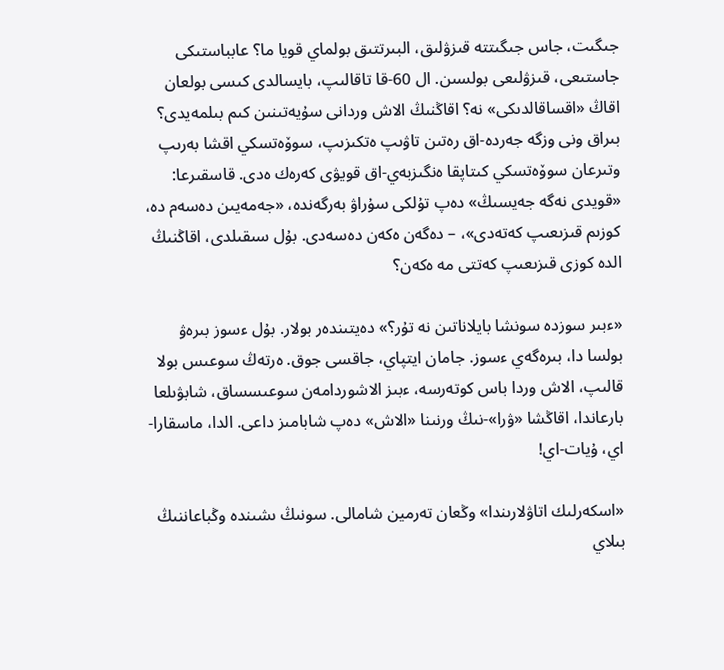جىگىت، جاس جىگىتتە قىزۋلىق، البىرتتىق بولماي قويا ما؟ عابباستىكى جاستىعى، قىزۋلىعى بولسىن. ال 60-قا تاقالىپ، بايسالدى كىسى بولعان اقاڭ «اقساقالدىكى» نە؟ اقاڭنىڭ الاش وردانى سۇيەتىنىن كىم بىلمەيدى؟ بىراق ونى وزگە جەردە-اق رەتىن تاۋىپ ەتكىزىپ، سوۆەتسكي اقشا بەرىپ وتىرعان سوۆەتسكي كىتاپقا ەنگىزبەي-اق قويۋى كەرەك ەدى. قاسقىرعا: «قويدى نەگە جەيسىڭ» دەپ تۇلكى سۇراۋ بەرگەندە، «جەمەيىن دەسەم دە، كوزىم قىزىعىپ كەتەدى»، – دەگەن ەكەن دەسەدى. بۇل سىقىلدى، اقاڭنىڭ الدە كوزى قىزىعىپ كەتتى مە ەكەن؟

«ءبىر سوزدە سونشا بايلاناتىن نە تۇر؟» دەيتىندەر بولار. بۇل ءسوز بىرەۋ بولسا دا، بىرەگەي ءسوز. جامان ايتپاي، جاقسى جوق. ەرتەڭ سوعىس بولا قالىپ، الاش وردا باس كوتەرسە، ءبىز الاشوردامەن سوعىسساق، شابۋىلعا بارعاندا، اقاڭشا «ۋرا»-نىڭ ورنىنا «الاش» دەپ شابامىز داعى. الدا، ماسقارا-اي، ۇيات-اي!

«اسكەرلىك اتاۋلارىندا» وڭعان تەرمين شامالى. سونىڭ ىشىندە وڭباعاننىڭ بىلاي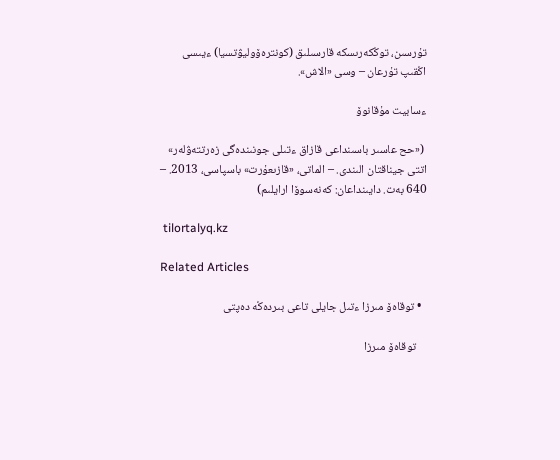تۇرسىن، توڭكەرىسكە قارسىلىق (كونترەۆوليۋتسيا) ءيىسى اڭقىپ تۇرعان – وسى «الاش».

ءسابيت مۇقانوۆ

 («حح عاسىر باسىنداعى قازاق ءتىلى جونىندەگى زەرتتەۋلەر» اتتى جيناقتان الىندى. – الماتى، «قازىعۇرت» باسپاسى، 2013. – 640 بەت. دايىنداعان: كەنەسوۆا ارايلىم)

 tilortalyq.kz

Related Articles

  • توقاەۆ مىرزا ءتىل جايلى تاعى بىردەڭە دەپتى

    توقاەۆ مىرزا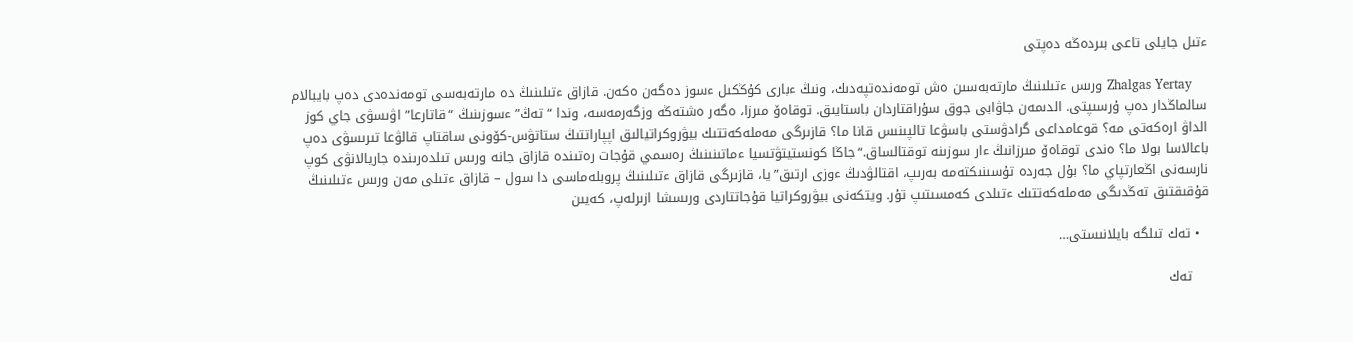ءتىل جايلى تاعى بىردەڭە دەپتى

    Zhalgas Yertay ورىس ءتىلىنىڭ مارتەبەسىن ەش تومەندەتپەدىك، ونىڭ ءبارى كۇڭكىل ءسوز دەگەن ەكەن. قازاق ءتىلىنىڭ دە مارتەبەسى تومەندەدى دەپ بايبالام سالماڭدار دەپ ۇرسىپتى. الدىمەن جاۋابى جوق سۇراقتاردان باستايىق. توقاەۆ مىرزا، ەگەر ەشتەڭە وزگەرمەسە، وندا “تەڭ” ءسوزىنىڭ “قاتارعا” اۋىسۋى جاي كوز الداۋ ارەكەتى مە؟ قوعامداعى گرادۋستى باسۋعا تالپىنىس قانا ما؟ قازىرگى مەملەكەتتىك بيۋروكراتيالىق اپپاراتتىڭ ستاتۋس-كۆونى ساقتاپ قالۋعا تىرىسۋى دەپ باعالاسا بولا ما؟ ەندى توقاەۆ مىرزانىڭ ءار سوزىنە توقتالساق.“جاڭا كونستيتۋتسيا ءماتىنىنىڭ رەسمي قۇجات رەتىندە قازاق جانە ورىس تىلدەرىندە جاريالانۋى كوپ نارسەنى اڭعارتپاي ما؟ بۇل جەردە تۇسىنىكتەمە بەرىپ، اقتالۋدىڭ ءوزى ارتىق”يا، قازىرگى قازاق ءتىلىنىڭ پروبلەماسى دا سول – قازاق ءتىلى مەن ورىس ءتىلىنىڭ قۇقىقتىق تەڭدىگى مەملەكەتتىك ءتىلدى كەمسىتىپ تۇر. ويتكەنى بيۋروكراتيا قۇجاتتاردى ورىسشا ازىرلەپ، كەيىن

  • تەك تىلگە بايلانىستى…

    تەك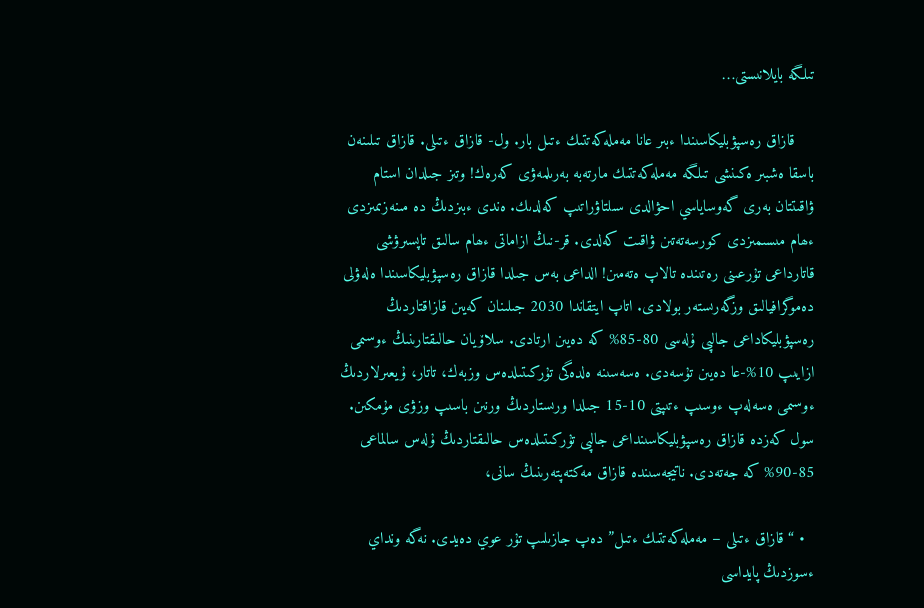تىلگە بايلانىستى…

    قازاق رەسپۋبليكاسىندا ءبىر عانا مەملەكەتتىك ءتىل بار. ول- قازاق ءتىلى. قازاق تىلىنەن باسقا ەشبىر ەكىنشى تىلگە مەملەكەتتىك مارتەبە بەرىلمەۋى كەرەك! وتىز جىلدان استام ۋاقىتتان بەرى گەوساياسي احۋالدى سىلتاۋراتىپ كەلدىك. ەندى ءبىزدىڭ دە مىنەزىمىزدى ءھام مىسىمىزدى كورسەتەتىن ۋاقىت كەلدى. قر-نىڭ ازاماتى ءھام سالىق تاپسىرۋشى قاتارداعى تۇرعىنى رەتىندە تالاپ ەتەمىن! الداعى بەس جىلدا قازاق رەسپۋبليكاسىندا ەلەۋلى دەموگرافيالىق وزگەرىستەر بولادى. اتاپ ايتقاندا 2030 جىلىنان كەيىن قازاقتاردىڭ رەسپۋبليكاداعى جالپى ۇلەسى 80-85% كە دەيىن ارتادى. سلاۆيان حالىقتارىنىڭ ءوسىمى ازايىپ 10%-عا دەيىن تۇسەدى. ەسەسىنە ەلدەگى تۇركىتىلدەس وزبەك، تاتار، ۇيعىرلاردىڭ ءوسىمى ەسەلەپ ءوسىپ ءتىپتى 10-15 جىلدا ورىستاردىڭ ورنىن باسىپ وزۋى مۇمكىن. سول كەزدە قازاق رەسپۋبليكاسىنداعى جالپى تۇركىتىلدەس حالىقتاردىڭ ۇلەس سالماعى 85-90% كە جەتەدى. ناتيجەسىندە قازاق مەكتەپتەرىنىڭ سانى،

  • “قازاق ءتىلى – مەملەكەتتىك ءتىل” دەپ جازىلىپ تۇر عوي دەيدى. نەگە ونداي ءسوزدىڭ پايداسى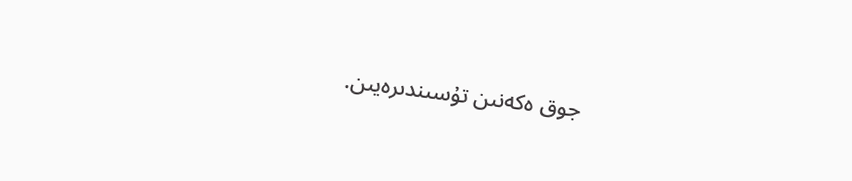جوق ەكەنىن تۇسىندىرەيىن.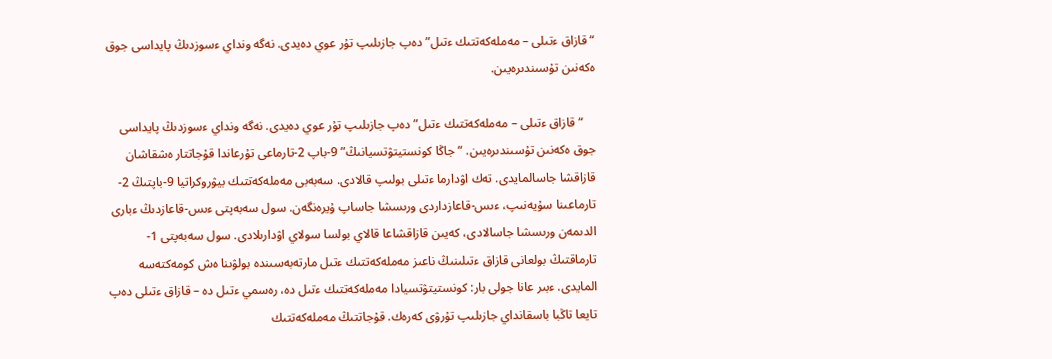“قازاق ءتىلى – مەملەكەتتىك ءتىل” دەپ جازىلىپ تۇر عوي دەيدى. نەگە ونداي ءسوزدىڭ پايداسى جوق ەكەنىن تۇسىندىرەيىن.

    “قازاق ءتىلى – مەملەكەتتىك ءتىل” دەپ جازىلىپ تۇر عوي دەيدى. نەگە ونداي ءسوزدىڭ پايداسى جوق ەكەنىن تۇسىندىرەيىن. “جاڭا كونستيتۋتسيانىڭ” 9-باپ 2-تارماعى تۇرعاندا قۇجاتتار ەشقاشان قازاقشا جاسالمايدى. تەك اۋدارما ءتىلى بولىپ قالادى. سەبەبى مەملەكەتتىك بيۋروكراتيا 9-باپتىڭ 2-تارماعىنا سۇيەنىپ، ءىس-قاعازداردى ورىسشا جاساپ ۇيرەنگەن. سول سەبەپتى ءىس-قاعازدىڭ ءبارى الدىمەن ورىسشا جاسالادى، كەيىن قازاقشاعا قالاي بولسا سولاي اۋدارىلادى. سول سەبەپتى 1-تارماقتىڭ بولعانى قازاق ءتىلىنىڭ ناعىز مەملەكەتتىك ءتىل مارتەبەسىندە بولۋىنا ەش كومەكتەسە المايدى. ءبىر عانا جولى بار: كونستيتۋتسيادا مەملەكەتتىك ءتىل دە، رەسمي ءتىل دە – قازاق ءتىلى دەپ تايعا تاڭبا باسقانداي جازىلىپ تۇرۋى كەرەك. قۇجاتتىڭ مەملەكەتتىك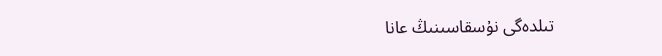تىلدەگى نۇسقاسىنىڭ عانا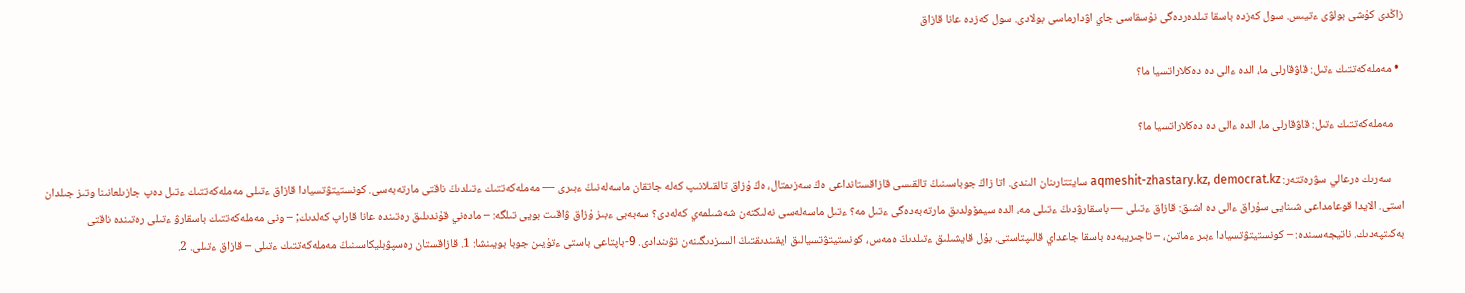زاڭدى كۇشى بولۋى ءتيىس. سول كەزدە باسقا تىلدەردەگى نۇسقاسى جاي اۋدارماسى بولادى. سول كەزدە عانا قازاق

  • مەملەكەتتىك ءتىل: قاۋقارلى ما، الدە ءالى دە دەكلاراتسيا ما؟

    مەملەكەتتىك ءتىل: قاۋقارلى ما، الدە ءالى دە دەكلاراتسيا ما؟

     سەرىك ەرعالي سۋرەتتەر: aqmeshit-zhastary.kz, democrat.kz سايتتارىنان الىندى. اتا زاڭ جوباسىنىڭ تالقىسى قازاقستانداعى ەڭ سەزىمتال، ەڭ ۇزاق تالقىلانىپ كەلە جاتقان ماسەلەنىڭ ءبىرى — مەملەكەتتىك ءتىلدىڭ ناقتى مارتەبەسى. كونستيتۋتسيادا قازاق ءتىلى مەملەكەتتىك ءتىل دەپ جازىلعانىنا وتىز جىلدان استى. الايدا قوعامداعى شىنايى سۇراق ءالى دە اشىق: قازاق ءتىلى — باسقارۋدىڭ ءتىلى مە، الدە سيمۆولدىق مارتەبەدەگى ءتىل مە؟ ءتىل ماسەلەسى نەلىكتەن شەشىلمەي كەلەدى؟ سەبەبى ءبىز ۇزاق ۋاقىت بويى تىلگە: – مادەني قۇندىلىق رەتىندە عانا قاراپ كەلدىك; – ونى مەملەكەتتىك باسقارۋ ءتىلى رەتىندە ناقتى بەكىتپەدىك. ناتيجەسىندە: – كونستيتۋتسيادا ءبىر ءماتىن، – تاجىريبەدە باسقا جاعداي قالىپتاستى. بۇل قايشىلىق ءتىلدىڭ ەمەس، كونستيتۋتسيالىق ايقىندىقتىڭ السىزدىگىنەن تۋىندادى. 9-باپتاعى باستى ءتۇيىن جوبا بويىنشا: 1. قازاقستان رەسپۋبليكاسىنىڭ مەملەكەتتىك ءتىلى – قازاق ءتىلى. 2.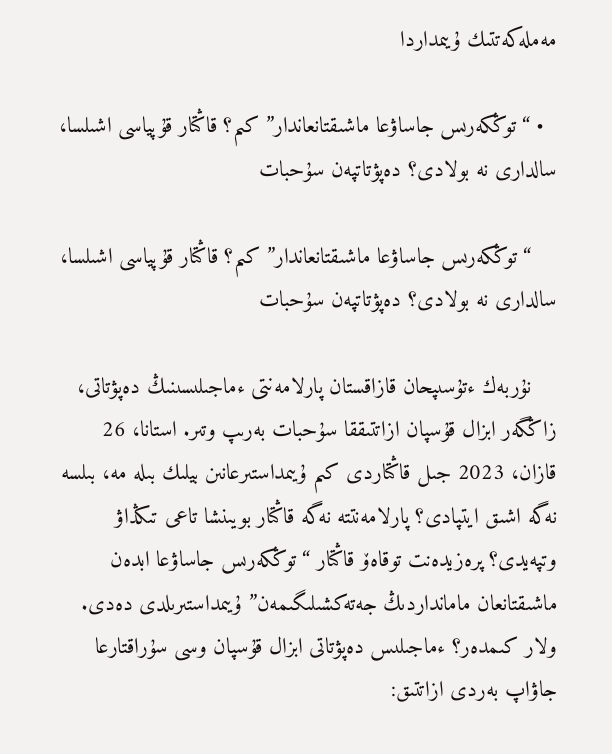مەملەكەتتىك ۇيىمداردا

  • “توڭكەرىس جاساۋعا ماشىقتانعاندار” كىم؟ قاڭتار قۇپياسى اشىلسا، سالدارى نە بولادى؟ دەپۋتاتپەن سۇحبات

    “توڭكەرىس جاساۋعا ماشىقتانعاندار” كىم؟ قاڭتار قۇپياسى اشىلسا، سالدارى نە بولادى؟ دەپۋتاتپەن سۇحبات

    نۇربەك ءتۇسىپحان قازاقستان پارلامەنتى ءماجىلىسىنىڭ دەپۋتاتى، زاڭگەر ابزال قۇسپان ازاتتىققا سۇحبات بەرىپ وتىر. استانا، 26 قازان، 2023 جىل قاڭتاردى كىم ۇيىمداستىرعانىن بيلىك بىلە مە، بىلسە نەگە اشىق ايتپادى؟ پارلامەنتتە نەگە قاڭتار بويىنشا تاعى تىڭداۋ وتپەيدى؟ پرەزيدەنت توقاەۆ قاڭتار “توڭكەرىس جاساۋعا ابدەن ماشىقتانعان مامانداردىڭ جەتەكشىلىگىمەن” ۇيىمداستىرىلدى دەدى. ولار كىمدەر؟ ءماجىلىس دەپۋتاتى ابزال قۇسپان وسى سۇراقتارعا جاۋاپ بەردى ازاتتىق: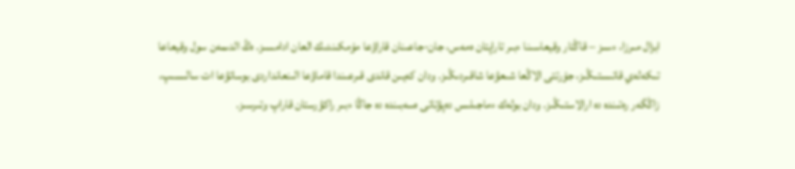ابزال مىرزا، ءسىز – قاڭتار وقيعاسىنا ءبىر تاراپتان ەمەس، جان-جاعىنان قاراۋعا مۇمكىندىك العان ادامسىز. ەڭ الدىمەن سول وقيعاعا تىكەلەي قاتىستىڭىز، جۇرتتى الاڭعا شىعۋعا شاقىردىڭىز. ودان كەيىن قاندى قىرعىندا قاماۋعا الىنعانداردى بوساتۋعا ات سالىسىپ، زاڭگەر رەتىندە دە ارالاستىڭىز. ودان بولەك ءماجىلىس دەپۋتاتى ەسەبىندە دە جاڭا ءبىر راكۋرستان قاراپ وتىرسىز.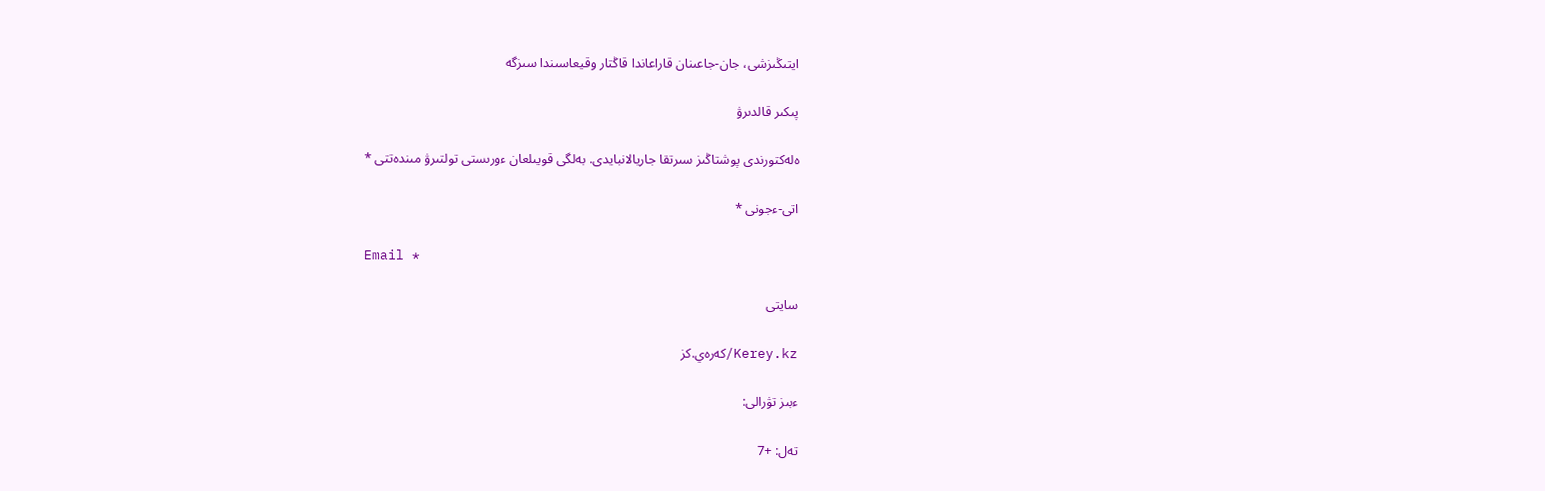ايتىڭىزشى، جان-جاعىنان قاراعاندا قاڭتار وقيعاسىندا سىزگە

پىكىر قالدىرۋ

ەلەكتورندى پوشتاڭىز سىرتقا جاريالانبايدى. بەلگى قويىلعان ءورىستى تولتىرۋ مىندەتتى *

اتى-ءجونى *

Email *

سايتى

Kerey.kz/كەرەي.كز

ءبىز تۋرالى:

تەل: +7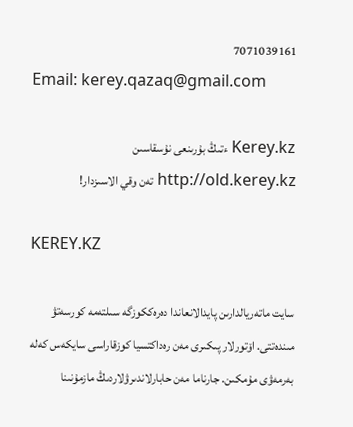7071039161
Email: kerey.qazaq@gmail.com

Kerey.kz ءتىڭ بۇرىنعى نۇسقاسىن http://old.kerey.kz تەن وقي الاسىزدار!

KEREY.KZ

سايت ماتەريالدارىن پايدالانعاندا دەرەككوزگە سىلتەمە كورسەتۋ مىندەتتى. اۆتورلار پىكىرى مەن رەداكتسيا كوزقاراسى سايكەس كەلە بەرمەۋى مۇمكىن. جارناما مەن حابارلاندىرۋلاردىڭ مازمۇنىنا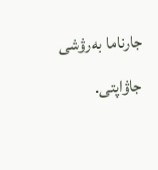جارناما بەرۋشى جاۋاپتى.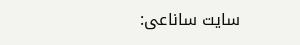سايت ساناعى: